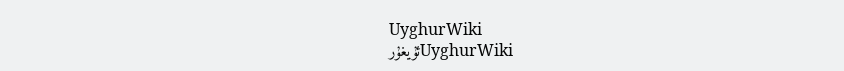UyghurWiki
UyghurWikiئۇيغۇر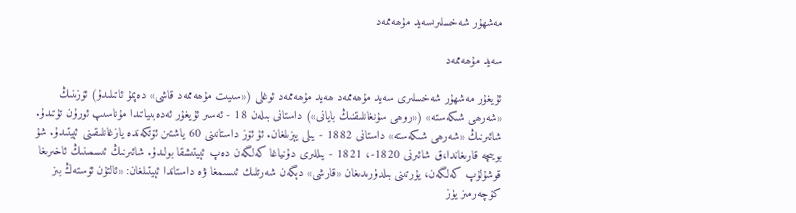مەشھۇر شەخسلىرىسەيد مۇھەممەد

سەيد مۇھەممەد

ئۇيغۇر مەشھۇر شەخسلىرى سەيد مۇھەممەد ھەيد مۇھەممەد ئوغلى («سىيىت مۇھەممەد قاشى» دەپمۇ ئاتىلىدۇ) ئۆزىنىڭ «شەرھى شىكەستە» («روھى سۇنغانلىقنىڭ بايانى») داستانى بىلەن 18 - ئەسىر ئۇيغۇر ئەدەبىياتىدا مۇناسىپ ئورۇن تۇتىدۇ. شائىرنىڭ «شەرھى شىكەستە» داستانى 1882 - يىلى يېزىلغان. ئۇ ئۆز داستانىنى 60 ياشتىن ئۆتكەندە يازغانلىقىنى ئېيتىدۇ. شۇ بويىچە قارىغاندا،ق شائىرنى 1820-، 1821 - يىللىرى دۇنياغا كەلگەن دەپ ئېيتىشقا بولىدۇ. شائىرنىڭ ئىسمىنىڭ ئاخىرىغا قوشۇلۇپ كەلگەن، يۇرتىنى بىلدۈرىدىغان «قارشى» دېگەن شەرتلىك ئىسىمغا ۋە داستاندا ئېيتىلغان: «ئالتۇن ئۆستەڭ بىز كۆچەرمىز يۈز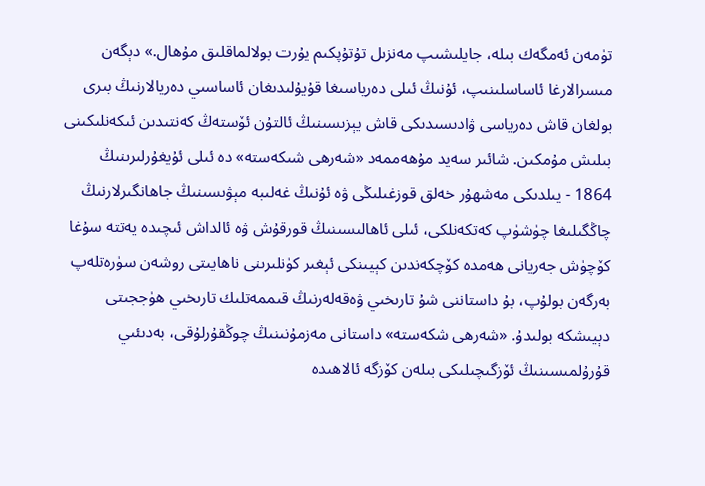تۈمەن ئەمگەك بىلە، جايلىشىپ مەنزىل تۇتۇپكىم يۇرت بولالماقلىق مۇھال.» دېگەن مىسرالارغا ئاساسلىنىپ، ئۇنىڭ ئىلى دەرياسىغا قۇيۇلىدىغان ئاساسىي دەريالارنىڭ بىرى بولغان قاش دەرياسى ۋادىسىدىكى قاش يېزىسىنىڭ ئالتۇن ئۆستەڭ كەنتىدىن ئىكەنلىكىنى بىلىش مۇمكىن. شائىر سەيد مۇھەممەد «شەرھى شىكەستە» دە ئىلى ئۇيغۇرلىرىنىڭ 1864 - يىلدىكى مەشھۇر خەلق قوزغىلىڭى ۋە ئۇنىڭ غەلىبە مېۋىسىنىڭ جاھانگىرلارنىڭ چاڭگىلىغا چۈشۈپ كەتكەنلكى، ئىلى ئاھالىسىنىڭ قورقۇش ۋە ئالداش ئىچىدە يەتتە سۇغا كۆچۈش جەريانى ھەمدە كۆچكەندىن كېيىنكى ئېغىر كۈنلىرىنى ناھايىتى روشەن سۈرەتلەپ بەرگەن بولۇپ، بۇ داستاننى شۇ تارىخىي ۋەقەلەرنىڭ قىممەتلىك تارىخىي ھۈججىتى دېيىشكە بولىدۇ. «شەرھى شكەستە» داستانى مەزمۇنىنىڭ چوڭقۇرلۇقى، بەدىئىي قۇرۇلمىسىنىڭ ئۆزگىچىلىكى بىلەن كۆزگە ئالاھىدە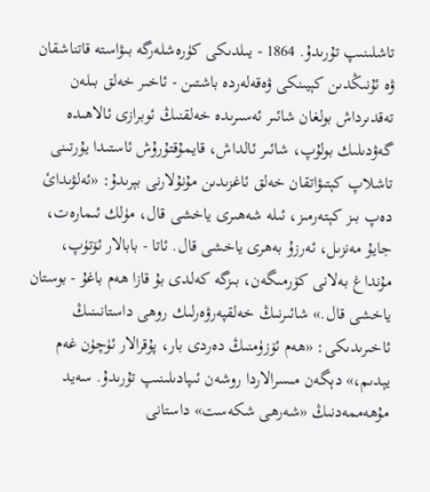تاشلىنىپ تۇرىدۇ. 1864 - يىلدىكى كۈرەشلەرگە بىۋاستە قاتناشقان ۋە ئۇنىڭدىن كېيىنكى ۋەقەلەردە باشتىن - ئاخىر خەلق بىلەن تەقدىرداش بولغان شائىر ئەسىرىدە خەلقنىڭ ئوبرازى ئالاھىدە گەۋدىلىك بولۇپ، شائىر ئالداش، قايمۇقتۇرۇش ئاستىدا يۇرتىنى تاشلاپ كېتىۋاتقان خەلق ئاغزىدىن مۇنۇلارنى بېرىدۇ: «ئەلۋىدائ دەپ بىز كېتەرمىز، ئىلە شەھىرى ياخشى قال، مۈلك ئىمارەت، جايۇ مەنزىل، ئەرزۇ بەھرى ياخشى قال. ئاتا - بابالار ئۆتۈپ، مۇنداغ بەلانى كۆرمىگەن، بىزگە كەلدى بۇ قازا ھەم باغۇ - بوستان ياخشى قال.» شائىرنىڭ خەلقپەرۋەرلىك روھى داستانىنىڭ ئاخىرىدىكى: «ھەم ئۆزۈمنىڭ دەردى بار، پۇقرالار ئۈچۈن غەم يېدىم،» دېگەن مىسرالاردا روشەن ئىپادىلىنىپ تۇرىدۇ. سەيد مۇھەممەدنىڭ «شەرھى شكەست» داستانى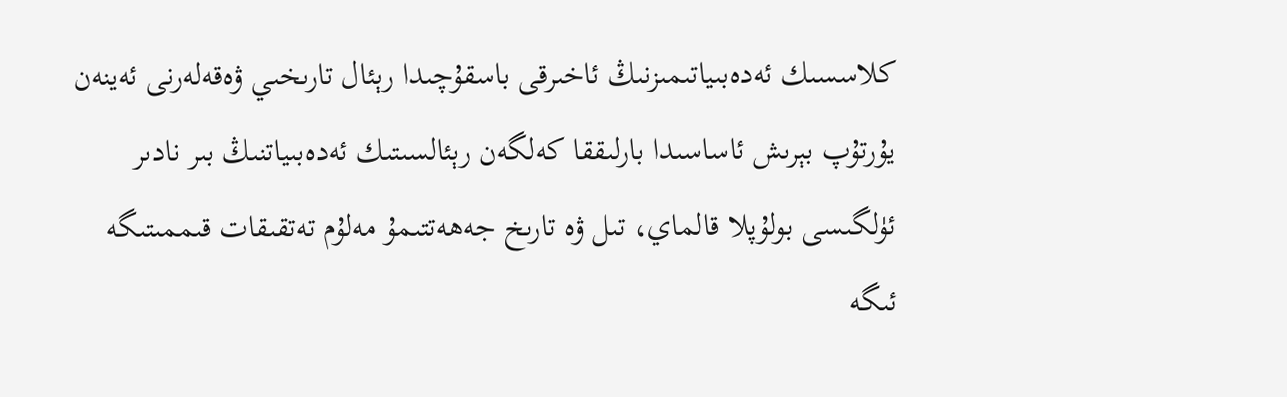كلاسسىك ئەدەبىياتىمىزنىڭ ئاخىرقى باسقۇچىدا رېئال تارىخىي ۋەقەلەرنى ئەينەن يۇرتۇپ بېرىش ئاساسىدا بارلىققا كەلگەن رېئالسىتىك ئەدەبىياتنىڭ بىر نادىر ئۈلگىسى بولۇپلا قالماي، تىل ۋە تارىخ جەھەتتىمۇ مەلۇم تەتقىقات قىممىتىگە ئىگە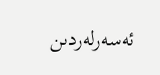ئەسەرلەردىن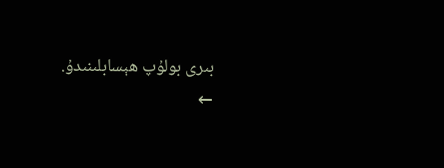بىرى بولۇپ ھېسابلىنىدۇ.
←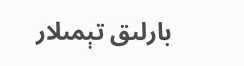بارلىق تېمىلار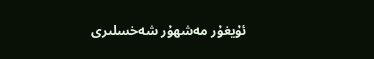ئۇيغۇر مەشھۇر شەخسلىرى